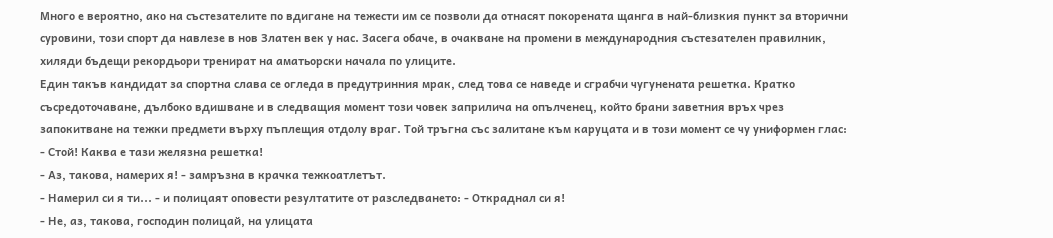Много е вероятно, ако на състезателите по вдигане на тежести им се позволи да отнасят покорената щанга в най-близкия пункт за вторични суровини, този спорт да навлезе в нов Златен век у нас. Засега обаче, в очакване на промени в международния състезателен правилник, хиляди бъдещи рекордьори тренират на аматьорски начала по улиците.
Един такъв кандидат за спортна слава се огледа в предутринния мрак, след това се наведе и сграбчи чугунената решетка. Кратко съсредоточаване, дълбоко вдишване и в следващия момент този човек заприлича на опълченец, който брани заветния връх чрез запокитване на тежки предмети върху пъплещия отдолу враг. Той тръгна със залитане към каруцата и в този момент се чу униформен глас:
- Стой! Каква е тази желязна решетка!
- Аз, такова, намерих я! - замръзна в крачка тежкоатлетът.
- Намерил си я ти... - и полицаят оповести резултатите от разследването: - Откраднал си я!
- Не, аз, такова, господин полицай, на улицата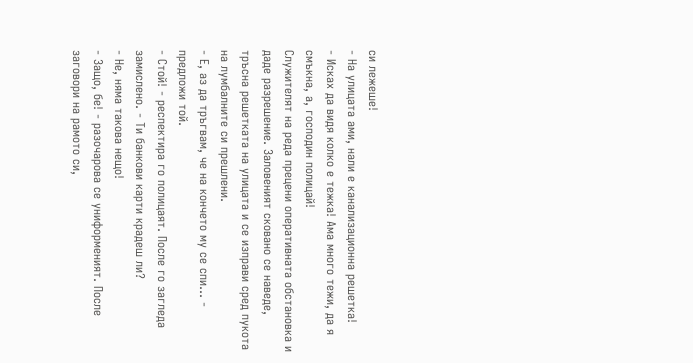си лежеше!
- На улицата ами, нали е канализационна решетка!
- Исках да видя колко е тежка! Ама много тежи, да я смъкна, а, господин полицай!
Служителят на реда прецени оперативната обстановка и даде разрешение. Заловеният сковано се наведе, тръсна решетката на улицата и се изправи сред пукота на лумбалните си прешлени.
- Е, аз да тръгвам, че на кончето му се спи... - предложи той.
- Стой! - респектира го полицаят. После го загледа замислено. - Ти банкови карти крадеш ли?
- Не, няма такова нещо!
- Защо, бе! - разочарова се униформеният. После заговори на рамото си,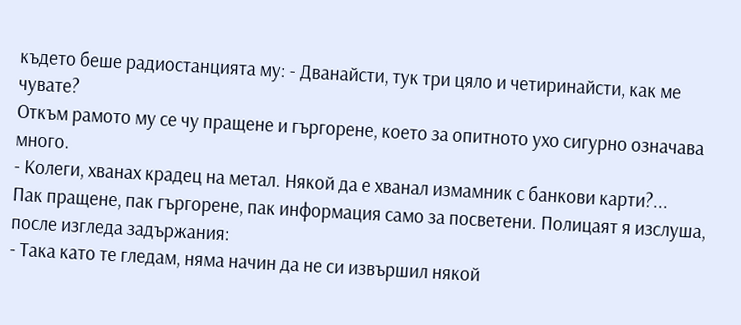където беше радиостанцията му: - Дванайсти, тук три цяло и четиринайсти, как ме чувате?
Откъм рамото му се чу пращене и гъргорене, което за опитното ухо сигурно означава много.
- Колеги, хванах крадец на метал. Някой да е хванал измамник с банкови карти?...
Пак пращене, пак гъргорене, пак информация само за посветени. Полицаят я изслуша, после изгледа задържания:
- Така като те гледам, няма начин да не си извършил някой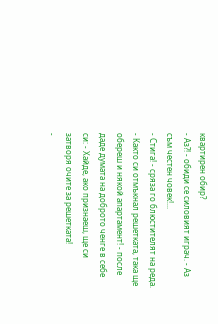квартирен обир?
- Аз?! - обиди се силовият играч. - Аз съм честен човек!...
- Стига! - сряза го блюстителят на реда. - Както си отмъкнал решетката, така ще обереш и някой апартамент! - после даде думата на доброто ченге в себе си: - Хайде, ако признаеш, ще си затворя очите за решетката!
-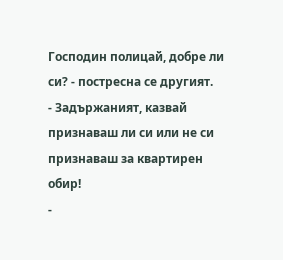Господин полицай, добре ли си? - постресна се другият.
- Задържаният, казвай признаваш ли си или не си признаваш за квартирен обир!
-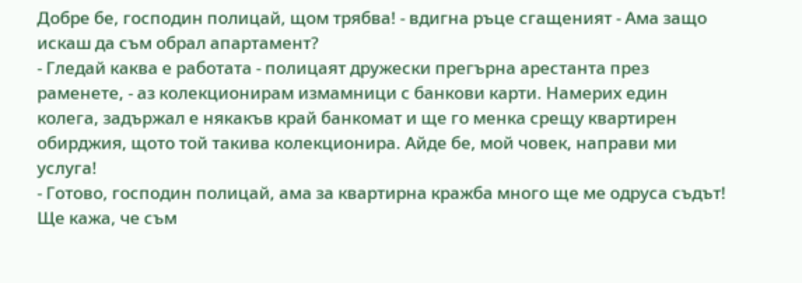Добре бе, господин полицай, щом трябва! - вдигна ръце сгащеният - Ама защо искаш да съм обрал апартамент?
- Гледай каква е работата - полицаят дружески прегърна арестанта през раменете, - аз колекционирам измамници с банкови карти. Намерих един колега, задържал е някакъв край банкомат и ще го менка срещу квартирен обирджия, щото той такива колекционира. Айде бе, мой човек, направи ми услуга!
- Готово, господин полицай, ама за квартирна кражба много ще ме одруса съдът! Ще кажа, че съм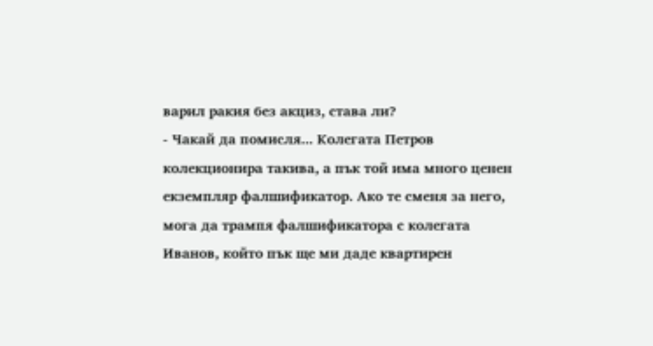варил ракия без акциз, става ли?
- Чакай да помисля... Колегата Петров колекционира такива, а пък той има много ценен екземпляр фалшификатор. Ако те сменя за него, мога да трампя фалшификатора с колегата Иванов, който пък ще ми даде квартирен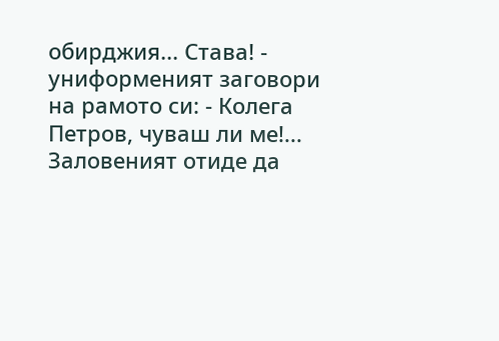обирджия... Става! - униформеният заговори на рамото си: - Колега Петров, чуваш ли ме!...
Заловеният отиде да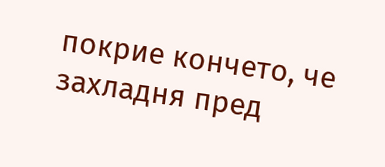покрие кончето, че захладня пред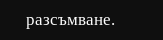разсъмване.